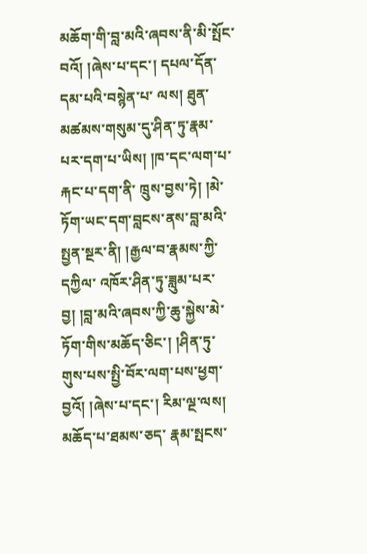མཆོག་གི་བླ་མའི་ཞབས་ནི་མི་སྤོང་བའོ། །ཞེས་པ་དང་། དཔལ་དོན་དམ་པའི་བསྙེན་པ་ ལས། ཐུན་མཚམས་གསུམ་དུ་ཤིན་ཏུ་རྣམ་པར་དག་པ་ཡིས། །ཁ་དང་ལག་པ་རྐང་པ་དག་ནི་ ཁྲུས་བྱས་ཏེ། །མེ་ཏོག་ཡང་དག་བླངས་ནས་བླ་མའི་སྤྱན་སྔར་ནི། །རྒྱལ་བ་རྣམས་ཀྱི་དཀྱིལ་ འཁོར་ཤིན་ཏུ་ཟླུམ་པར་བྱ། །བླ་མའི་ཞབས་ཀྱི་ཆུ་སྐྱེས་མེ་ཏོག་གིས་མཆོད་ཅིང་། །ཤིན་ཏུ་ གུས་པས་སྤྱི་བོར་ལག་པས་ཕྱག་བྱའོ། །ཞེས་པ་དང་། རིམ་ལྔ་ལས། མཆོད་པ་ཐམས་ཅད་ རྣམ་སྤངས་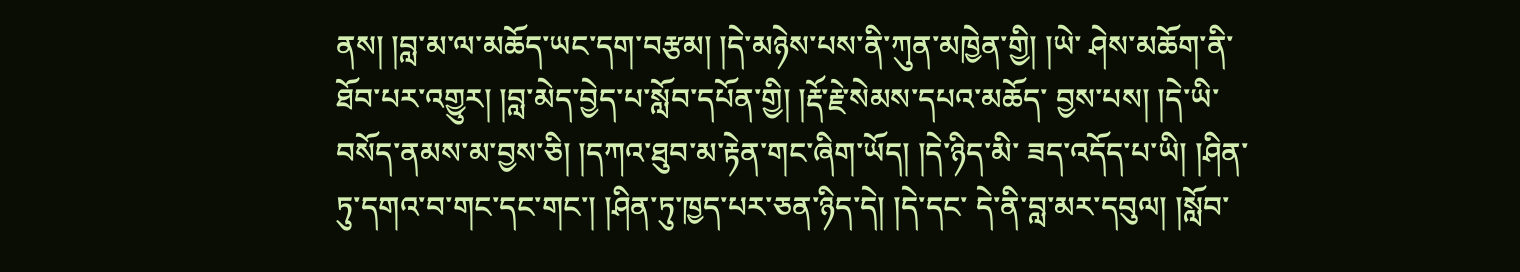ནས། །བླ་མ་ལ་མཆོད་ཡང་དག་བརྩམ། །དེ་མཉེས་པས་ནི་ཀུན་མཁྱེན་གྱི། །ཡེ་ ཤེས་མཆོག་ནི་ཐོབ་པར་འགྱུར། །བླ་མེད་བྱེད་པ་སློབ་དཔོན་གྱི། །རྡོ་རྗེ་སེམས་དཔའ་མཆོད་ བྱས་པས། །དེ་ཡི་བསོད་ནམས་མ་བྱས་ཅི། །དཀའ་ཐུབ་མ་རྟེན་གང་ཞིག་ཡོད། །དེ་ཉིད་མི་ ཟད་འདོད་པ་ཡི། །ཤིན་ཏུ་དགའ་བ་གང་དང་གང་། །ཤིན་ཏུ་ཁྱད་པར་ཅན་ཉིད་དེ། །དེ་དང་ དེ་ནི་བླ་མར་དབུལ། །སློབ་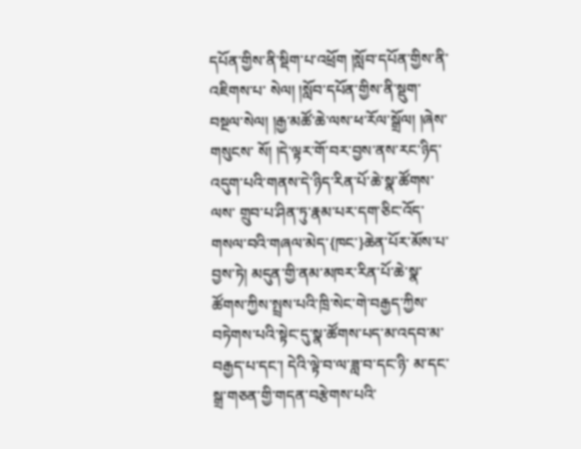དཔོན་གྱིས་ནི་སྡིག་པ་འཕྲོག །སློབ་དཔོན་གྱིས་ནི་འཇིགས་པ་ སེལ། །སློབ་དཔོན་གྱིས་ནི་སྡུག་བསྔལ་སེལ། །རྒྱ་མཚོ་ཆེ་ལས་ཕ་རོལ་སྒྲོལ། །ཞེས་གསུངས་ སོ། །དེ་ལྟར་གོ་བར་བྱས་ནས་རང་ཉིད་འདུག་པའི་གནས་དེ་ཉིད་རིན་པོ་ཆེ་སྣ་ཚོགས་ལས་ གྲུབ་པ་ཤིན་ཏུ་རྣམ་པར་དག་ཅིང་འོད་གསལ་བའི་གཞལ་མེད་{ཁང་}ཆེན་པོར་མོས་པ་ བྱས་ཏེ། མདུན་གྱི་ནམ་མཁར་རིན་པོ་ཆེ་སྣ་ཚོགས་ཀྱིས་སྤྲས་པའི་ཁྲི་སེང་གེ་བརྒྱད་ཀྱིས་ བཏེགས་པའི་སྟེང་དུ་སྣ་ཚོགས་པད་མ་འདབ་མ་བརྒྱད་པ་དང་། དེའི་ལྟེ་བ་ལ་ཟླ་བ་དང་ཉི་ མ་དང་སྒྲ་གཅན་གྱི་གདན་བརྩེགས་པའི་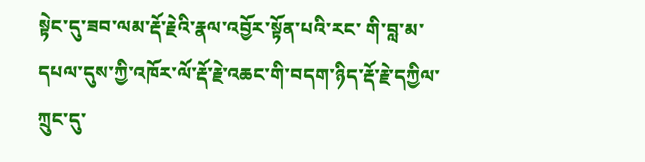སྟེང་དུ་ཟབ་ལམ་རྡོ་རྗེའི་རྣལ་འབྱོར་སྟོན་པའི་རང་ གི་བླ་མ་དཔལ་དུས་ཀྱི་འཁོར་ལོ་རྡོ་རྗེ་འཆང་གི་བདག་ཉིད་རྡོ་རྗེ་དཀྱིལ་ཀྲུང་དུ་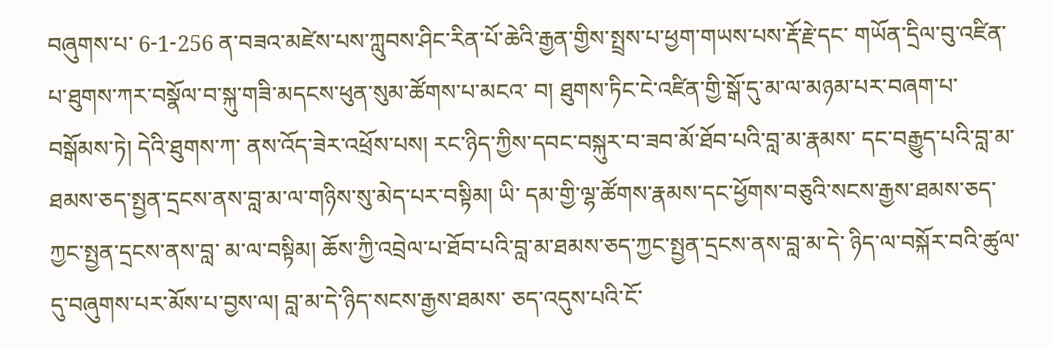བཞུགས་པ་ 6-1-256 ན་བཟའ་མཛེས་པས་ཀླུབས་ཤིང་རིན་པོ་ཆེའི་རྒྱན་གྱིས་སྤྲས་པ་ཕྱག་གཡས་པས་རྡོ་རྗེ་དང་ གཡོན་དྲིལ་བུ་འཛིན་པ་ཐུགས་ཀར་བསྣོལ་བ་སྐུ་གཟི་མདངས་ཕུན་སུམ་ཚོགས་པ་མངའ་ བ། ཐུགས་ཏིང་ངེ་འཛིན་གྱི་སྒོ་དུ་མ་ལ་མཉམ་པར་བཞག་པ་བསྒོམས་ཏེ། དེའི་ཐུགས་ཀ་ ནས་འོད་ཟེར་འཕྲོས་པས། རང་ཉིད་ཀྱིས་དབང་བསྐུར་བ་ཟབ་མོ་ཐོབ་པའི་བླ་མ་རྣམས་ དང་བརྒྱུད་པའི་བླ་མ་ཐམས་ཅད་སྤྱན་དྲངས་ནས་བླ་མ་ལ་གཉིས་སུ་མེད་པར་བསྟིམ། ཡི་ དམ་གྱི་ལྷ་ཚོགས་རྣམས་དང་ཕྱོགས་བཅུའི་སངས་རྒྱས་ཐམས་ཅད་ཀྱང་སྤྱན་དྲངས་ནས་བླ་ མ་ལ་བསྟིམ། ཆོས་ཀྱི་འབྲེལ་པ་ཐོབ་པའི་བླ་མ་ཐམས་ཅད་ཀྱང་སྤྱན་དྲངས་ནས་བླ་མ་དེ་ ཉིད་ལ་བསྐོར་བའི་ཚུལ་དུ་བཞུགས་པར་མོས་པ་བྱས་ལ། བླ་མ་དེ་ཉིད་སངས་རྒྱས་ཐམས་ ཅད་འདུས་པའི་ངོ་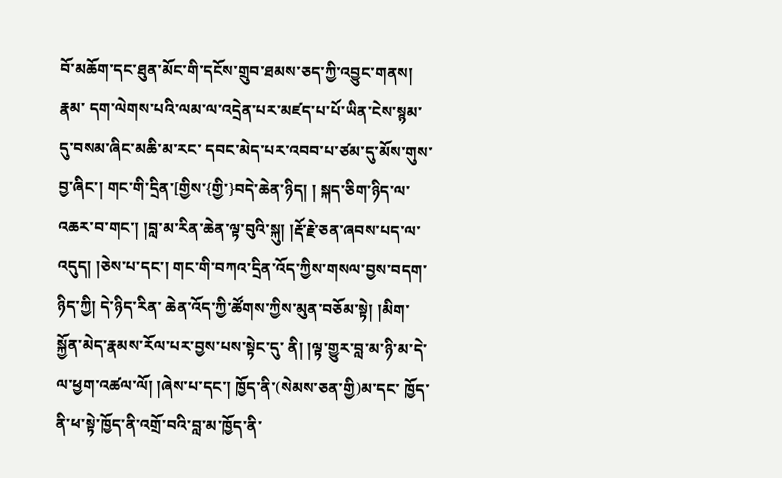བོ་མཆོག་དང་ཐུན་མོང་གི་དངོས་གྲུབ་ཐམས་ཅད་ཀྱི་འབྱུང་གནས། རྣམ་ དག་ལེགས་པའི་ལམ་ལ་འདྲེན་པར་མཛད་པ་པོ་ཡིན་ངེས་སྙམ་དུ་བསམ་ཞིང་མཆི་མ་རང་ དབང་མེད་པར་འབབ་པ་ཙམ་དུ་མོས་གུས་བྱ་ཞིང་། གང་གི་དྲིན་[གྱིས་{གྱི་}བདེ་ཆེན་ཉིད། ། སྐད་ཅིག་ཉིད་ལ་འཆར་བ་གང་། །བླ་མ་རིན་ཆེན་ལྟ་བུའི་སྐུ། །རྡོ་རྗེ་ཅན་ཞབས་པད་ལ་ འདུད། །ཅེས་པ་དང་། གང་གི་བཀའ་དྲིན་འོད་ཀྱིས་གསལ་བྱས་བདག་ཉིད་ཀྱི། དེ་ཉིད་རིན་ ཆེན་འོད་ཀྱི་ཚོགས་ཀྱིས་མུན་བཅོམ་སྟེ། །མིག་སྐྱོན་མེད་རྣམས་རོལ་པར་བྱས་པས་སྟེང་དུ་ ནི། །ལྟ་གྱུར་བླ་མ་ཉི་མ་དེ་ལ་ཕྱག་འཚལ་ལོ། །ཞེས་པ་དང་། ཁྱོད་ནི་(སེམས་ཅན་གྱི)མ་དང་ ཁྱོད་ནི་ཕ་སྟེ་ཁྱོད་ནི་འགྲོ་བའི་བླ་མ་ཁྱོད་ནི་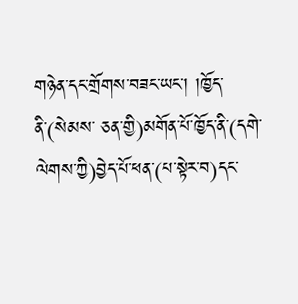གཉེན་དང་གྲོགས་བཟང་ཡང་། །ཁྱོད་ནི་(སེམས་ ཅན་གྱི)མགོན་པོ་ཁྱོད་ནི་(དགེ་ལེགས་ཀྱི)བྱེད་པོ་ཕན་(པ་སྟེར་བ)དང་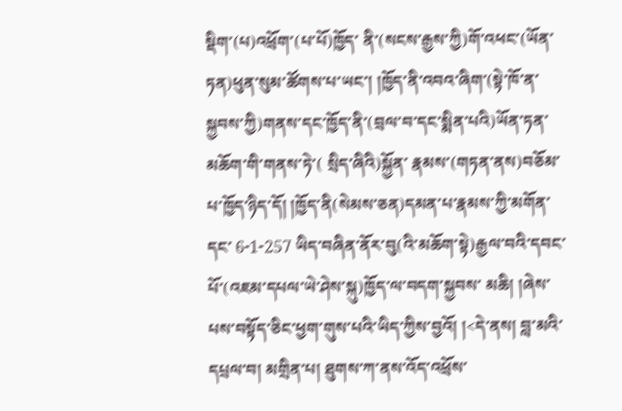སྡིག་(པ)འཕྲོག་(པ་པོ)ཁྱོད་ ནི་(སངས་རྒྱས་ཀྱི)གོ་འཕང་(ཡོན་ཏན)ཕུན་སུམ་ཚོགས་པ་ཡང་། །ཁྱོད་ནི་འབའ་ཞིག་(སྟེ་ཁོ་ན་ སྐྱབས་ཀྱི)གནས་དང་ཁྱོད་ནི་(བྲལ་བ་དང་སྨིན་པའི)ཡོན་ཏན་མཆོག་གི་གནས་ཏེ་( སྲིད་ཞིའི)སྐྱོན་ རྣམས་(གཏན་ནས)བཅོམ་པ་ཁྱོད་ཉིད་དོ། །ཁྱོད་ནི(སེམས་ཅན)དམན་པ་རྣམས་ཀྱི་མགོན་དང་ 6-1-257 ཡིད་བཞིན་ནོར་བུ(འི་མཆོག་སྟེ)རྒྱལ་བའི་དབང་པོ་(འཇམ་དཔལ་ཡེ་ཤེས་སྐུ)ཁྱོད་ལ་བདག་སྐྱབས་ མཆི། །ཞེས་པས་བསྟོད་ཅིང་ཕྱག་གུས་པའི་ཡིད་ཀྱིས་བྱའོ། །<དེ་ནས། བླ་མའི་དཔྲལ་བ། མགྲིན་པ། ཐུགས་ཀ་ནས་འོད་འཕྲོས་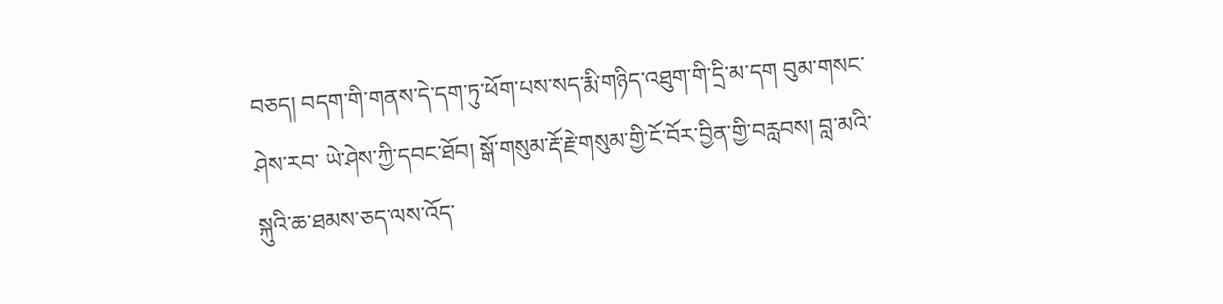བཅད། བདག་གི་གནས་དེ་དག་ཏུ་ཕོག་པས་སད་རྨི་གཉིད་འཐུག་གི་དྲི་མ་དག བུམ་གསང་ཤེས་རབ་ ཡེ་ཤེས་ཀྱི་དབང་ཐོབ། སྒོ་གསུམ་རྡོ་རྗེ་གསུམ་གྱི་ངོ་བོར་བྱིན་གྱི་བརླབས། བླ་མའི་སྐུའི་ཆ་ཐམས་ཅད་ལས་འོད་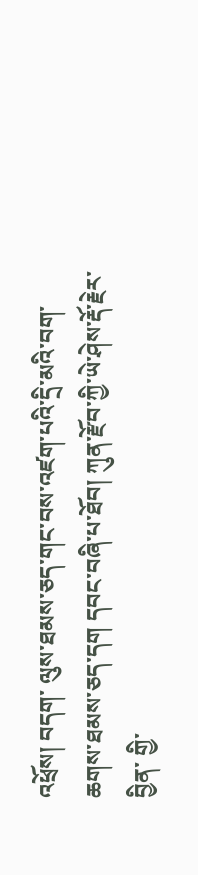འཕྲོས། བདག་ ལུས་ཐམས་ཅད་གང་བས་འཛག་པའི་དྲི་མའི་བག་ཆགས་ཐམས་ཅད་དག དབང་བཞི་པ་ཐོབ། ཀུན་རྫོབ་ཀྱི་ཡེ་ཤེས་རྡོ་རྗེར་བྱིན་ གྱི་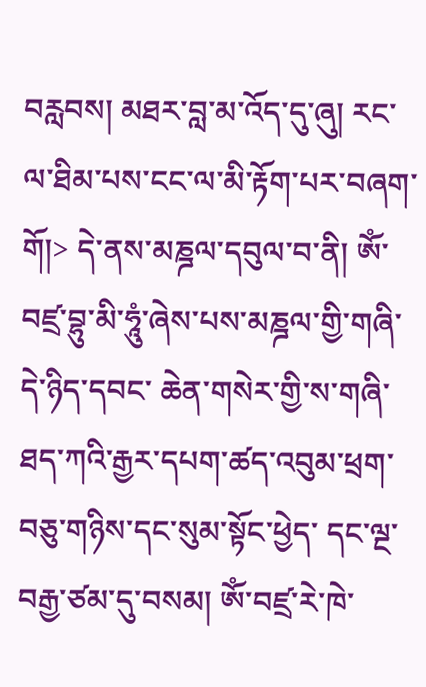བརླབས། མཐར་བླ་མ་འོད་དུ་ཞུ། རང་ལ་ཐིམ་པས་ངང་ལ་མི་རྟོག་པར་བཞག་གོ།> དེ་ནས་མཎྜལ་དབུལ་བ་ནི། ཨོཾ་བཛྲ་བྷུ་མི་ཧཱུཾ་ཞེས་པས་མཎྜལ་གྱི་གཞི་དེ་ཉིད་དབང་ ཆེན་གསེར་གྱི་ས་གཞི་ཐད་ཀའི་རྒྱར་དཔག་ཚད་འབུམ་ཕྲག་བཅུ་གཉིས་དང་སུམ་སྟོང་ཕྱེད་ དང་ལྔ་བརྒྱ་ཙམ་དུ་བསམ། ཨོཾ་བཛྲ་རེ་ཁེ་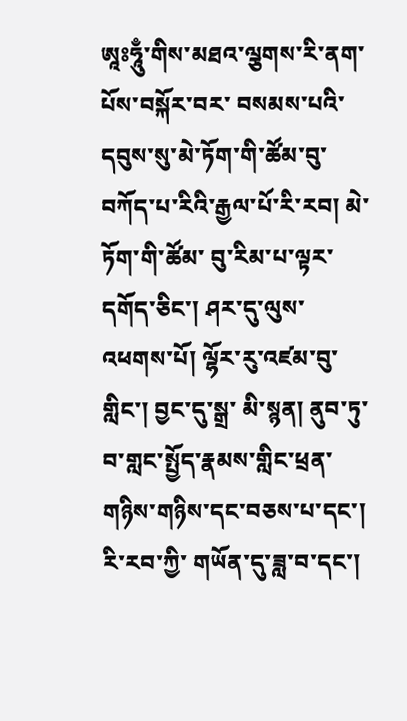ཨཱཿཧཱུྃ་གིས་མཐའ་ལྕགས་རི་ནག་པོས་བསྐོར་བར་ བསམས་པའི་དབུས་སུ་མེ་ཏོག་གི་ཚོམ་བུ་བཀོད་པ་རིའི་རྒྱལ་པོ་རི་རབ། མེ་ཏོག་གི་ཚོམ་ བུ་རིམ་པ་ལྟར་དགོད་ཅིང་། ཤར་དུ་ལུས་འཕགས་པོ། ལྷོར་རུ་འཛམ་བུ་གླིང་། བྱང་དུ་སྒྲ་ མི་སྙན། ནུབ་ཏུ་བ་གླང་སྤྱོད་རྣམས་གླིང་ཕྲན་གཉིས་གཉིས་དང་བཅས་པ་དང་། རི་རབ་ཀྱི་ གཡོན་དུ་ཟླ་བ་དང་།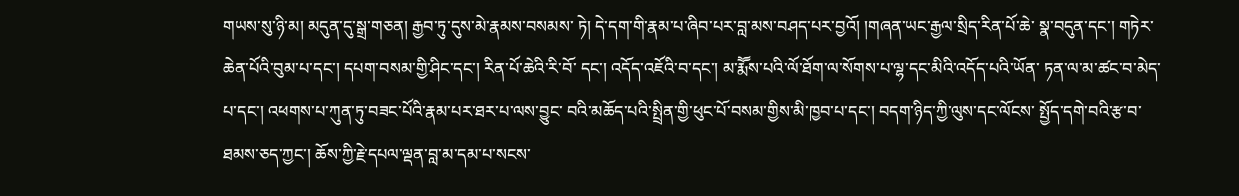གཡས་སུ་ཉི་མ། མདུན་དུ་སྒྲ་གཅན། རྒྱབ་ཏུ་དུས་མེ་རྣམས་བསམས་ ཏེ། དེ་དག་གི་རྣམ་པ་ཞིབ་པར་བླ་མས་བཤད་པར་བྱའོ། །གཞན་ཡང་རྒྱལ་སྲིད་རིན་པོ་ཆེ་ སྣ་བདུན་དང་། གཏེར་ཆེན་པོའི་བུམ་པ་དང་། དཔག་བསམ་གྱི་ཤིང་དང་། རིན་པོ་ཆེའི་རི་བོ་ དང་། འདོད་འཇོའི་བ་དང་། མ་རྨཽས་པའི་ལོ་ཐོག་ལ་སོགས་པ་ལྷ་དང་མིའི་འདོད་པའི་ཡོན་ ཏན་ལ་མ་ཚང་བ་མེད་པ་དང་། འཕགས་པ་ཀུན་ཏུ་བཟང་པོའི་རྣམ་པར་ཐར་པ་ལས་བྱུང་ བའི་མཆོད་པའི་སྤྲིན་གྱི་ཕུང་པོ་བསམ་གྱིས་མི་ཁྱབ་པ་དང་། བདག་ཉིད་ཀྱི་ལུས་དང་ལོངས་ སྤྱོད་དགེ་བའི་རྩ་བ་ཐམས་ཅད་ཀྱང་། ཆོས་ཀྱི་རྗེ་དཔལ་ལྡན་བླ་མ་དམ་པ་སངས་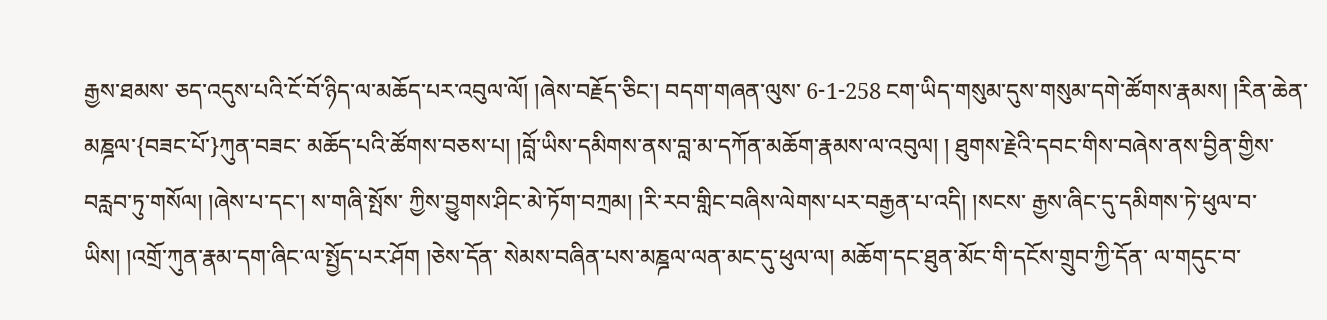རྒྱས་ཐམས་ ཅད་འདུས་པའི་ངོ་བོ་ཉིད་ལ་མཆོད་པར་འབུལ་ལོ། །ཞེས་བརྗོད་ཅིང་། བདག་གཞན་ལུས་ 6-1-258 ངག་ཡིད་གསུམ་དུས་གསུམ་དགེ་ཚོགས་རྣམས། །རིན་ཆེན་མཎྜལ་{བཟང་པོ་}ཀུན་བཟང་ མཆོད་པའི་ཚོགས་བཅས་པ། །བློ་ཡིས་དམིགས་ནས་བླ་མ་དཀོན་མཆོག་རྣམས་ལ་འབུལ། ། ཐུགས་རྗེའི་དབང་གིས་བཞེས་ནས་བྱིན་གྱིས་བརླབ་ཏུ་གསོལ། །ཞེས་པ་དང་། ས་གཞི་སྤོས་ ཀྱིས་བྱུགས་ཤིང་མེ་ཏོག་བཀྲམ། །རི་རབ་གླིང་བཞིས་ལེགས་པར་བརྒྱན་པ་འདི། །སངས་ རྒྱས་ཞིང་དུ་དམིགས་ཏེ་ཕུལ་བ་ཡིས། །འགྲོ་ཀུན་རྣམ་དག་ཞིང་ལ་སྤྱོད་པར་ཤོག །ཅེས་དོན་ སེམས་བཞིན་པས་མཎྜལ་ལན་མང་དུ་ཕུལ་ལ། མཆོག་དང་ཐུན་མོང་གི་དངོས་གྲུབ་ཀྱི་དོན་ ལ་གདུང་བ་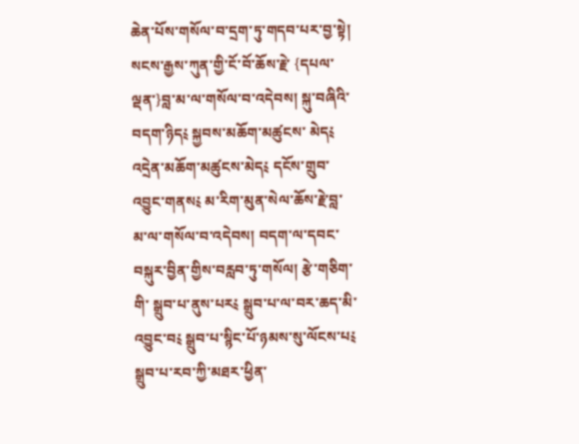ཆེན་པོས་གསོལ་བ་དྲག་ཏུ་གདབ་པར་བྱ་སྟེ། སངས་རྒྱས་ཀུན་གྱི་ངོ་བོ་ཆོས་རྗེ་ {དཔལ་ལྡན་}བླ་མ་ལ་གསོལ་བ་འདེབས། སྐུ་བཞིའི་བདག་ཉིད༴ སྐྱབས་མཆོག་མཚུངས་ མེད༴ འདྲེན་མཆོག་མཚུངས་མེད༴ དངོས་གྲུབ་འབྱུང་གནས༴ མ་རིག་མུན་སེལ་ཆོས་རྗེ་བླ་ མ་ལ་གསོལ་བ་འདེབས། བདག་ལ་དབང་བསྐུར་བྱིན་གྱིས་བརླབ་ཏུ་གསོལ། རྩེ་གཅིག་གི་ སྒྲུབ་པ་ནུས་པར༴ སྒྲུབ་པ་ལ་བར་ཆད་མི་འབྱུང་བ༴ སྒྲུབ་པ་སྙིང་པོ་ཉམས་སུ་ལོངས་པ༴ སྒྲུབ་པ་རབ་ཀྱི་མཐར་ཕྱིན་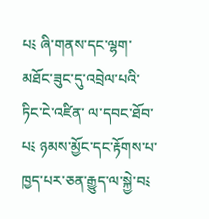པ༴ ཞི་གནས་དང་ལྷག་མཐོང་ཟུང་དུ་འབྲེལ་པའི་ཏིང་ངེ་འཛིན་ ལ་དབང་ཐོབ་པ༴ ཉམས་མྱོང་དང་རྟོགས་པ་ཁྱད་པར་ཅན་རྒྱུད་ལ་སྐྱེ་བ༴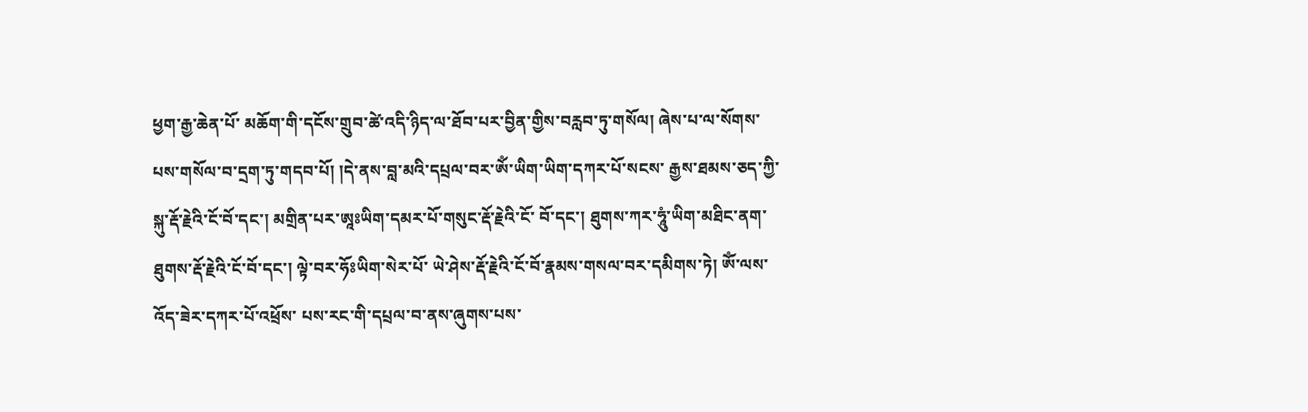ཕྱག་རྒྱ་ཆེན་པོ་ མཆོག་གི་དངོས་གྲུབ་ཚེ་འདི་ཉིད་ལ་ཐོབ་པར་བྱིན་གྱིས་བརླབ་ཏུ་གསོལ། ཞེས་པ་ལ་སོགས་ པས་གསོལ་བ་དྲག་ཏུ་གདབ་པོ། །དེ་ནས་བླ་མའི་དཔྲལ་བར་ཨོཾ་ཡིག་ཡིག་དཀར་པོ་སངས་ རྒྱས་ཐམས་ཅད་ཀྱི་སྐུ་རྡོ་རྗེའི་ངོ་བོ་དང་། མགྲིན་པར་ཨཱཿཡིག་དམར་པོ་གསུང་རྡོ་རྗེའི་ངོ་ བོ་དང་། ཐུགས་ཀར་ཧཱུཾ་ཡིག་མཐིང་ནག་ཐུགས་རྡོ་རྗེའི་ངོ་བོ་དང་། ལྟེ་བར་ཧོཿཡིག་སེར་པོ་ ཡེ་ཤེས་རྡོ་རྗེའི་ངོ་བོ་རྣམས་གསལ་བར་དམིགས་ཏེ། ཨོཾ་ལས་འོད་ཟེར་དཀར་པོ་འཕྲོས་ པས་རང་གི་དཔྲལ་བ་ནས་ཞུགས་པས་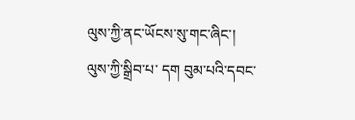ལུས་ཀྱི་ནང་ཡོངས་སུ་གང་ཞིང་། ལུས་ཀྱི་སྒྲིབ་པ་ དག བུམ་པའི་དབང་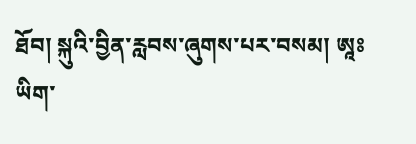ཐོབ། སྐུའི་བྱིན་རླབས་ཞུགས་པར་བསམ། ཨཱཿ ཡིག་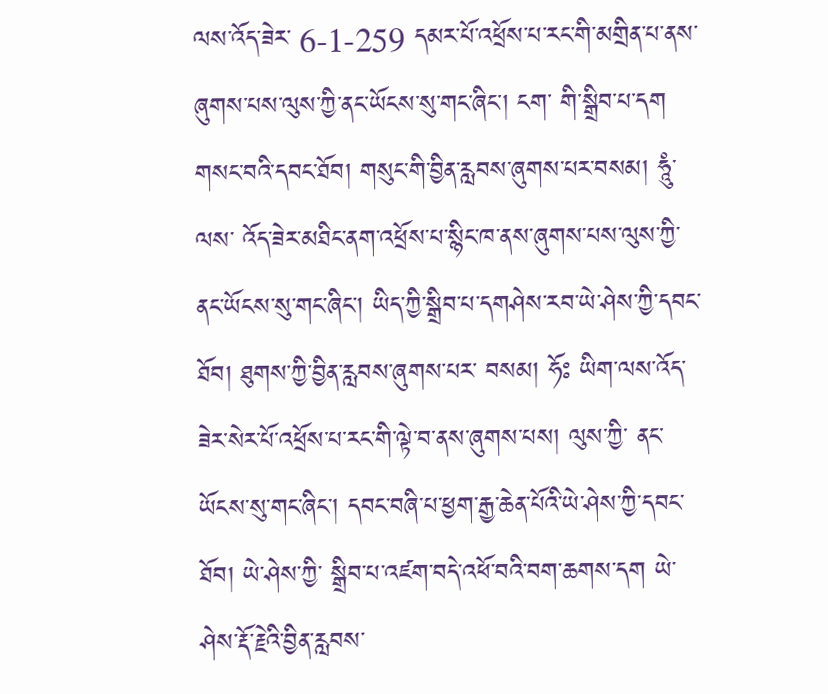ལས་འོད་ཟེར་ 6-1-259 དམར་པོ་འཕྲོས་པ་རང་གི་མགྲིན་པ་ནས་ཞུགས་པས་ལུས་ཀྱི་ནང་ཡོངས་སུ་གང་ཞིང་། ངག་ གི་སྒྲིབ་པ་དག གསང་བའི་དབང་ཐོབ། གསུང་གི་བྱིན་རླབས་ཞུགས་པར་བསམ། ཧཱུཾ་ལས་ འོད་ཟེར་མཐིང་ནག་འཕྲོས་པ་སྙིང་ཁ་ནས་ཞུགས་པས་ལུས་ཀྱི་ནང་ཡོངས་སུ་གང་ཞིང་། ཡིད་ཀྱི་སྒྲིབ་པ་དགཤེས་རབ་ཡེ་ཤེས་ཀྱི་དབང་ཐོབ། ཐུགས་ཀྱི་བྱིན་རླབས་ཞུགས་པར་ བསམ། ཧོཿ ཡིག་ལས་འོད་ཟེར་སེར་པོ་འཕྲོས་པ་རང་གི་ལྟེ་བ་ནས་ཞུགས་པས། ལུས་ཀྱི་ ནང་ཡོངས་སུ་གང་ཞིང་། དབང་བཞི་པ་ཕྱག་རྒྱ་ཆེན་པོའི་ཡེ་ཤེས་ཀྱི་དབང་ཐོབ། ཡེ་ཤེས་ཀྱི་ སྒྲིབ་པ་འཛག་བདེ་འཕོ་བའི་བག་ཆགས་དག ཡེ་ཤེས་རྡོ་རྗེའི་བྱིན་རླབས་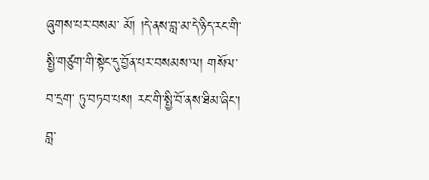ཞུགས་པར་བསམ་ མོ། །དེ་ནས་བླ་མ་དེ་ཉིད་རང་གི་སྤྱི་གཙུག་གི་སྟེང་དུ་བྱོན་པར་བསམས་ལ། གསོལ་བ་དྲག་ ཏུ་བཏབ་པས། རང་གི་སྤྱི་བོ་ནས་ཐིམ་ཞིང་། བླ་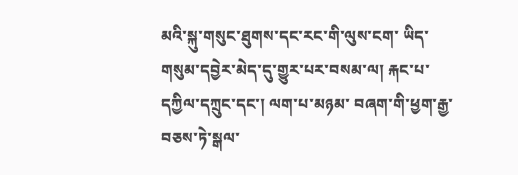མའི་སྐུ་གསུང་ཐུགས་དང་རང་གི་ལུས་ངག་ ཡིད་གསུམ་དབྱེར་མེད་དུ་གྱུར་པར་བསམ་ལ། རྐང་པ་དཀྱིལ་དཀྲུང་དང་། ལག་པ་མཉམ་ བཞག་གི་ཕྱག་རྒྱ་བཅས་ཏེ་སྒལ་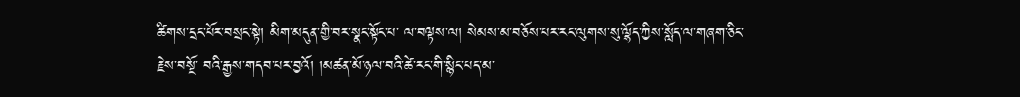ཚིགས་དྲང་པོར་བསྲང་སྟེ། མིག་མདུན་གྱི་བར་སྣང་སྟོང་པ་ ལ་བལྟས་ལ། སེམས་མ་བཅོས་པར་རང་ལུགས་སུ་ལྷོད་ཀྱིས་སློད་ལ་གཞག་ཅིང་རྗེས་བསྔོ་ བའི་རྒྱས་གདབ་པར་བྱའོ། །མཚན་མོ་ཉལ་བའི་ཚེ་རང་གི་སྙིང་པད་མ་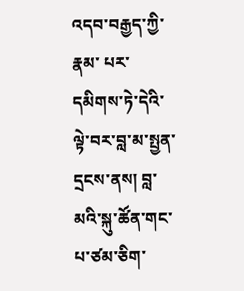འདབ་བརྒྱད་ཀྱི་རྣམ་ པར་དམིགས་ཏེ་དེའི་ལྟེ་བར་བླ་མ་སྤྱན་དྲངས་ནས། བླ་མའི་སྐུ་ཚོན་གང་པ་ཙམ་ཅིག་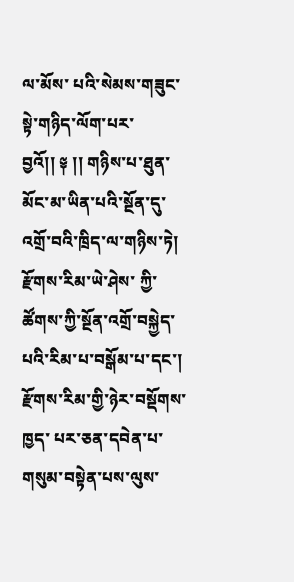ལ་མོས་ པའི་སེམས་གཟུང་སྟེ་གཉིད་ལོག་པར་བྱའོ།། ༈ །། གཉིས་པ་ཐུན་མོང་མ་ཡིན་པའི་སྔོན་དུ་འགྲོ་བའི་ཁྲིད་ལ་གཉིས་ཏེ། རྫོགས་རིམ་ཡེ་ཤེས་ ཀྱི་ཚོགས་ཀྱི་སྔོན་འགྲོ་བསྐྱེད་པའི་རིམ་པ་བསྒོམ་པ་དང་། རྫོགས་རིམ་གྱི་ཉེར་བསྡོགས་ཁྱད་ པར་ཅན་དབེན་པ་གསུམ་བསྟེན་པས་ལུས་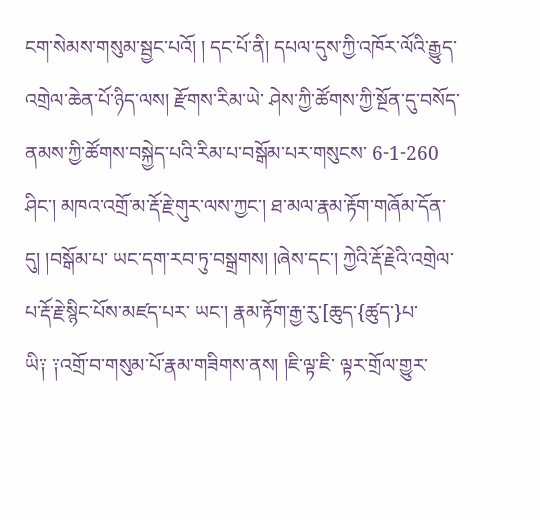ངག་སེམས་གསུམ་སྦྱང་པའོ། ། དང་པོ་ནི། དཔལ་དུས་ཀྱི་འཁོར་ལོའི་རྒྱུད་འགྲེལ་ཆེན་པོ་ཉིད་ལས། རྫོགས་རིམ་ཡེ་ ཤེས་ཀྱི་ཚོགས་ཀྱི་སྔོན་དུ་བསོད་ནམས་ཀྱི་ཚོགས་བསྐྱེད་པའི་རིམ་པ་བསྒོམ་པར་གསུངས་ 6-1-260 ཤིང་། མཁའ་འགྲོ་མ་རྡོ་རྗེ་གུར་ལས་ཀྱང་། ཐ་མལ་རྣམ་རྟོག་གཞོམ་དོན་དུ། །བསྒོམ་པ་ ཡང་དག་རབ་ཏུ་བསྒྲགས། །ཞེས་དང་། ཀྱེའི་རྡོ་རྗེའི་འགྲེལ་པ་རྡོ་རྗེ་སྙིང་པོས་མཛད་པར་ ཡང་། རྣམ་རྟོག་རྒྱ་རུ་[ཆུད་{ཚུད་}པ་ཡི༑ ༑འགྲོ་བ་གསུམ་པོ་རྣམ་གཟིགས་ནས། །ཇི་ལྟ་ཇི་ ལྟར་གྲོལ་གྱུར་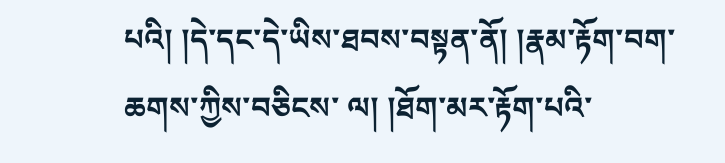པའི། །དེ་དང་དེ་ཡིས་ཐབས་བསྟན་ནོ། །རྣམ་རྟོག་བག་ཆགས་ཀྱིས་བཅིངས་ ལ། །ཐོག་མར་རྟོག་པའི་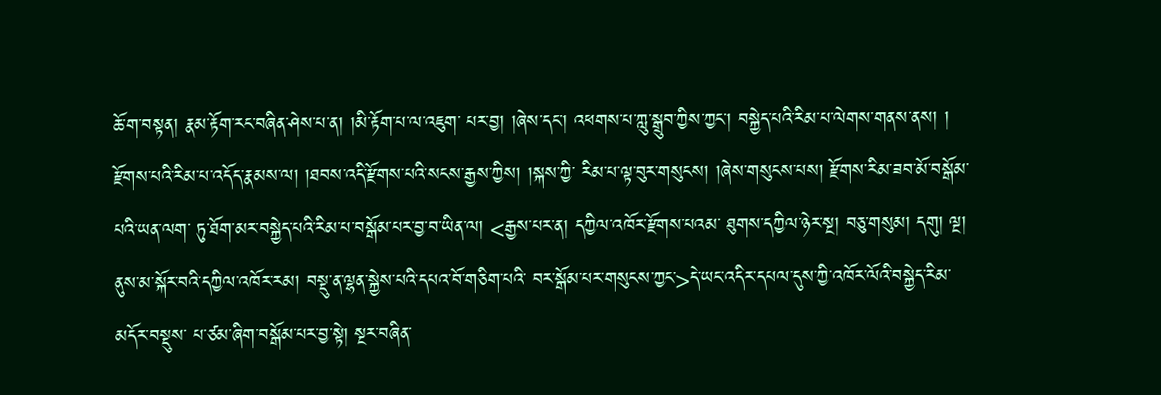ཆོ་ག་བསྟན། རྣམ་རྟོག་རང་བཞིན་ཤེས་པ་ན། །མི་རྟོག་པ་ལ་འཇུག་ པར་བྱ། །ཞེས་དང་། འཕགས་པ་ཀླུ་སྒྲུབ་ཀྱིས་ཀྱང་། བསྐྱེད་པའི་རིམ་པ་ལེགས་གནས་ནས། ། རྫོགས་པའི་རིམ་པ་འདོད་རྣམས་ལ། །ཐབས་འདི་རྫོགས་པའི་སངས་རྒྱས་ཀྱིས། །སྐས་ཀྱི་ རིམ་པ་ལྟ་བུར་གསུངས། །ཞེས་གསུངས་པས། རྫོགས་རིམ་ཟབ་མོ་བསྒོམ་པའི་ཡན་ལག་ ཏུ་ཐོག་མར་བསྐྱེད་པའི་རིམ་པ་བསྒོམ་པར་བྱ་བ་ཡིན་ལ། <རྒྱས་པར་ན། དཀྱིལ་འཁོར་རྫོགས་པའམ་ ཐུགས་དཀྱིལ་ཉེར་སྔ། བཅུ་གསུམ། དགུ། ལྔ། ནུས་མ་སྐོར་བའི་དཀྱིལ་འཁོར་རམ། བསྡུ་ན་ལྷན་སྐྱེས་པའི་དཔའ་བོ་གཅིག་པའི་ བར་སྒོམ་པར་གསུངས་ཀྱང་>དེ་ཡང་འདིར་དཔལ་དུས་ཀྱི་འཁོར་ལོའི་བསྐྱེད་རིམ་མདོར་བསྡུས་ པ་ཙམ་ཞིག་བསྒོམ་པར་བྱ་སྟེ། སྔར་བཞིན་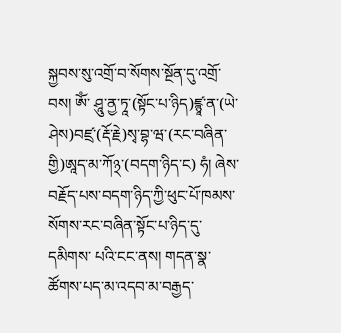སྐྱབས་སུ་འགྲོ་བ་སོགས་སྔོན་དུ་འགྲོ་བས། ཨོཾ་ ཤཱུ་ནྱ་ཏཱ་(སྟོང་པ་ཉིད)ཛྙཱ་ན་(ཡེ་ཤེས)བཛྲ་(རྡོ་རྗེ)སྭ་བྷ་ཝ་(རང་བཞིན་གྱི)ཨཱད་མ་ཀོ྅་(བདག་ཉིད་ང) ཧཾ། ཞེས་བརྗོད་པས་བདག་ཉིད་ཀྱི་ཕུང་པོ་ཁམས་སོགས་རང་བཞིན་སྟོང་པ་ཉིད་དུ་དམིགས་ པའི་ངང་ནས། གདན་སྣ་ཚོགས་པད་མ་འདབ་མ་བརྒྱད་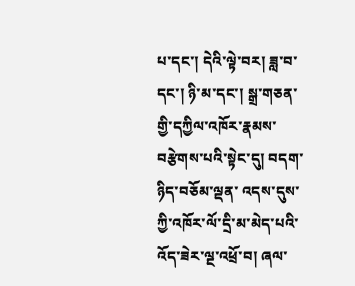པ་དང་། དེའི་ལྟེ་བར། ཟླ་བ་དང་། ཉི་མ་དང་། སྒྲ་གཅན་གྱི་དཀྱིལ་འཁོར་རྣམས་བརྩེགས་པའི་སྟེང་དུ། བདག་ཉིད་བཅོམ་ལྡན་ འདས་དུས་ཀྱི་འཁོར་ལོ་དྲི་མ་མེད་པའི་འོད་ཟེར་ལྔ་འཕྲོ་བ། ཞལ་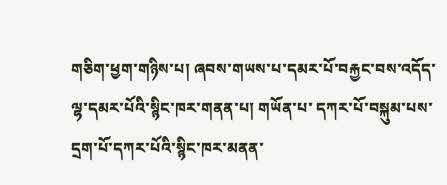གཅིག་ཕྱག་གཉིས་པ། ཞབས་གཡས་པ་དམར་པོ་བརྐྱང་བས་འདོད་ལྷ་དམར་པོའི་སྙིང་ཁར་གནན་པ། གཡོན་པ་ དཀར་པོ་བསྐུམ་པས་དྲག་པོ་དཀར་པོའི་སྙིང་ཁར་མནན་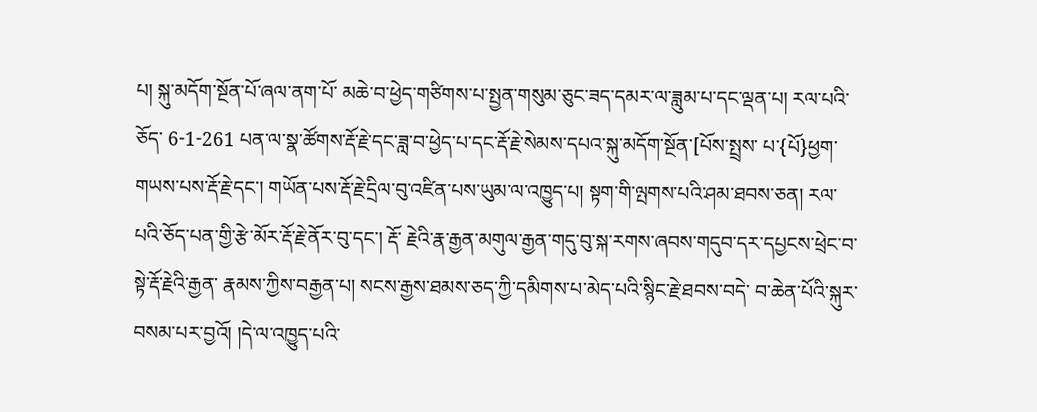པ། སྐུ་མདོག་སྔོན་པོ་ཞལ་ནག་པོ་ མཆེ་བ་ཕྱེད་གཙིགས་པ་སྤྱན་གསུམ་ཅུང་ཟད་དམར་ལ་ཟླུམ་པ་དང་ལྡན་པ། རལ་པའི་ཅོད་ 6-1-261 པན་ལ་སྣ་ཚོགས་རྡོ་རྗེ་དང་ཟླ་བ་ཕྱེད་པ་དང་རྡོ་རྗེ་སེམས་དཔའ་སྐུ་མདོག་སྔོན་[པོས་སྤྲས་ པ་{པོ}ཕྱག་གཡས་པས་རྡོ་རྗེ་དང་། གཡོན་པས་རྡོ་རྗེ་དྲིལ་བུ་འཛིན་པས་ཡུམ་ལ་འཁྱུད་པ། སྟག་གི་ལྤགས་པའི་ཤམ་ཐབས་ཅན། རལ་པའི་ཅོད་པན་གྱི་རྩེ་མོར་རྡོ་རྗེ་ནོར་བུ་དང་། རྡོ་ རྗེའི་རྣ་རྒྱན་མགུལ་རྒྱན་གདུ་བུ་སྐ་རགས་ཞབས་གདུབ་དར་དཔྱངས་ཕྲེང་བ་སྟེ་རྡོ་རྗེའི་རྒྱན་ རྣམས་ཀྱིས་བརྒྱན་པ། སངས་རྒྱས་ཐམས་ཅད་ཀྱི་དམིགས་པ་མེད་པའི་སྙིང་རྗེ་ཐབས་བདེ་ བ་ཆེན་པོའི་སྐུར་བསམ་པར་བྱའོ། །དེ་ལ་འཁྱུད་པའི་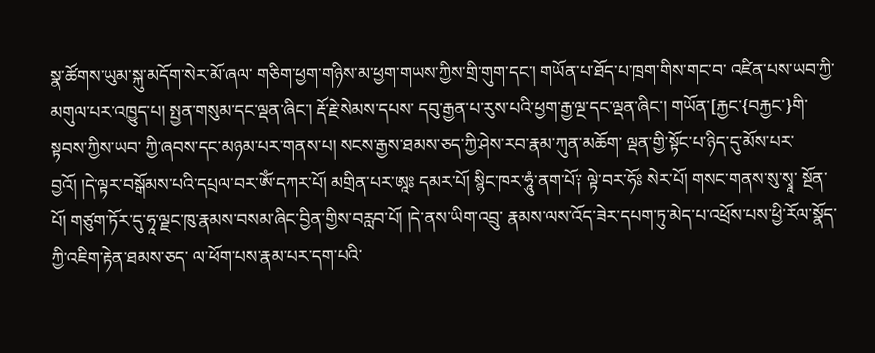སྣ་ཚོགས་ཡུམ་སྐུ་མདོག་སེར་མོ་ཞལ་ གཅིག་ཕྱག་གཉིས་མ་ཕྱག་གཡས་ཀྱིས་གྲི་གུག་དང་། གཡོན་པ་ཐོད་པ་ཁྲག་གིས་གང་བ་ འཛིན་པས་ཡབ་ཀྱི་མགུལ་པར་འཁྱུད་པ། སྤྱན་གསུམ་དང་ལྡན་ཞིང་། རྡོ་རྗེ་སེམས་དཔས་ དབུ་རྒྱན་པ་རུས་པའི་ཕྱག་རྒྱ་ལྔ་དང་ལྡན་ཞིང་། གཡོན་[རྐྱང་{བརྐྱང་}གི་སྟབས་ཀྱིས་ཡབ་ ཀྱི་ཞབས་དང་མཉམ་པར་གནས་པ། སངས་རྒྱས་ཐམས་ཅད་ཀྱི་ཤེས་རབ་རྣམ་ཀུན་མཆོག་ ལྡན་གྱི་སྟོང་པ་ཉིད་དུ་མོས་པར་བྱའོ། །དེ་ལྟར་བསྒོམས་པའི་དཔྲལ་བར་ཨོཾ་དཀར་པོ། མགྲིན་པར་ཨཱཿ དམར་པོ། སྙིང་ཁར་ཧཱུཾ་ནག་པོ༑ ལྟེ་བར་ཧོཿ སེར་པོ། གསང་གནས་སུ་སྭཱ་ སྔོན་པོ། གཙུག་ཏོར་དུ་ཧཱ་ལྗང་ཁུ་རྣམས་བསམ་ཞིང་བྱིན་གྱིས་བརླབ་པོ། །དེ་ནས་ཡིག་འབྲུ་ རྣམས་ལས་འོད་ཟེར་དཔག་ཏུ་མེད་པ་འཕྲོས་པས་ཕྱི་རོལ་སྣོད་ཀྱི་འཇིག་རྟེན་ཐམས་ཅད་ ལ་ཕོག་པས་རྣམ་པར་དག་པའི་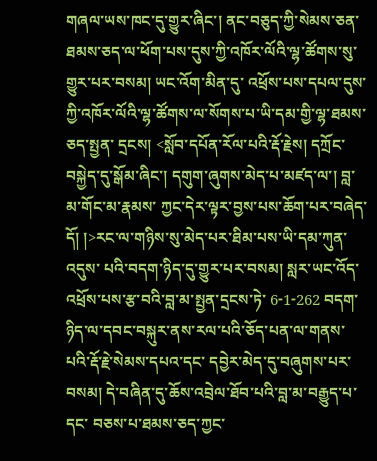གཞལ་ཡས་ཁང་དུ་གྱུར་ཞིང་། ནང་བཅུད་ཀྱི་སེམས་ཅན་ ཐམས་ཅད་ལ་ཕོག་པས་དུས་ཀྱི་འཁོར་ལོའི་ལྷ་ཚོགས་སུ་གྱུར་པར་བསམ། ཡང་འོག་མིན་དུ་ འཕྲོས་པས་དཔལ་དུས་ཀྱི་འཁོར་ལོའི་ལྷ་ཚོགས་ལ་སོགས་པ་ཡི་དམ་གྱི་ལྷ་ཐམས་ཅད་སྤྱན་ དྲངས། <སློབ་དཔོན་རོལ་པའི་རྡོ་རྗེས། དཀྲོང་བསྐྱེད་དུ་སྒོམ་ཞིང་། དགུག་ཞུགས་མེད་པ་མཛད་ལ་། བླ་མ་གོང་མ་རྣམས་ ཀྱང་དེར་ལྟར་བྱས་པས་ཆོག་པར་བཞེད་དོ། །>རང་ལ་གཉིས་སུ་མེད་པར་ཐིམ་པས་ཡི་དམ་ཀུན་འདུས་ པའི་བདག་ཉིད་དུ་གྱུར་པར་བསམ། སླར་ཡང་འོད་འཕྲོས་པས་རྩ་བའི་བླ་མ་སྤྱན་དྲངས་ཏེ་ 6-1-262 བདག་ཉིད་ལ་དབང་བསྐུར་ནས་རལ་པའི་ཅོད་པན་ལ་གནས་པའི་རྡོ་རྗེ་སེམས་དཔའ་དང་ དབྱེར་མེད་དུ་བཞུགས་པར་བསམ། དེ་བཞིན་དུ་ཆོས་འབྲེལ་ཐོབ་པའི་བླ་མ་བརྒྱུད་པ་དང་ བཅས་པ་ཐམས་ཅད་ཀྱང་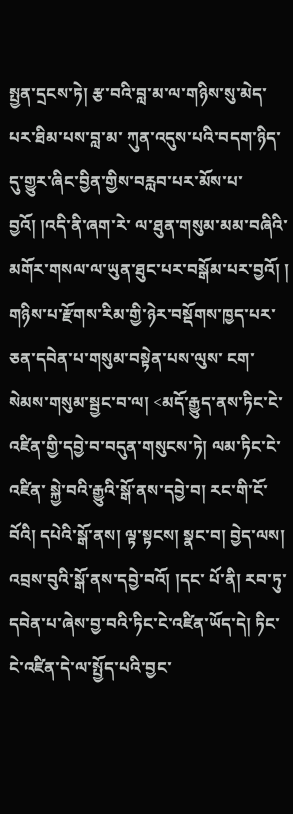སྤྱན་དྲངས་ཏེ། རྩ་བའི་བླ་མ་ལ་གཉིས་སུ་མེད་པར་ཐིམ་པས་བླ་མ་ ཀུན་འདུས་པའི་བདག་ཉིད་དུ་གྱུར་ཞིང་བྱིན་གྱིས་བརླབ་པར་མོས་པ་བྱའོ། །འདི་ནི་ཞག་རེ་ ལ་ཐུན་གསུམ་མམ་བཞིའི་མགོར་གསལ་ལ་ཡུན་ཐུང་པར་བསྒོམ་པར་བྱའོ། ། གཉིས་པ་རྫོགས་རིམ་གྱི་ཉེར་བསྡོགས་ཁྱད་པར་ཅན་དབེན་པ་གསུམ་བསྟེན་པས་ལུས་ ངག་སེམས་གསུམ་སྦྱང་བ་ལ། <མདོ་རྒྱུད་ནས་ཏིང་ངེ་འཛིན་གྱི་དབྱེ་བ་བདུན་གསུངས་ཏེ། ལམ་ཏིང་ངེ་འཛིན་ སྐྱེ་བའི་རྒྱུའི་སྒོ་ནས་དབྱེ་བ། རང་གི་ངོ་བོའི། དཔེའི་སྒོ་ནས། ལྟ་སྟངས། སྣང་བ། བྱེད་ལས། འབྲས་བུའི་སྒོ་ནས་དབྱེ་བའོ། །དང་ པོ་ནི། རབ་ཏུ་དབེན་པ་ཞེས་བྱ་བའི་ཏིང་ངེ་འཛིན་ཡོད་དེ། ཏིང་ངེ་འཛིན་དེ་ལ་སྤྱོད་པའི་བྱང་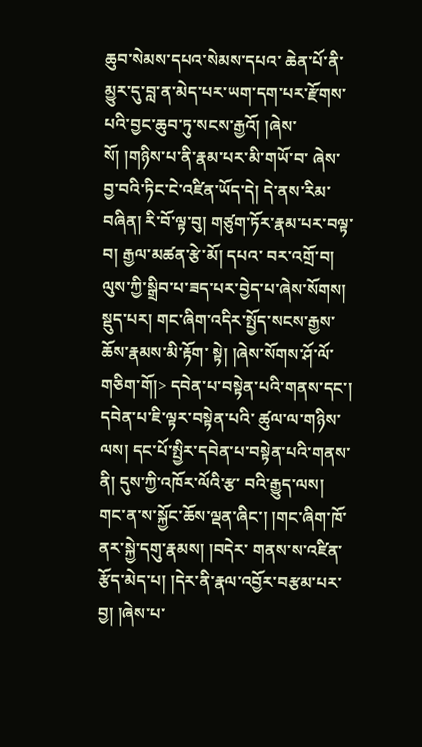ཆུབ་སེམས་དཔའ་སེམས་དཔའ་ ཆེན་པོ་ནི་མྱུར་དུ་བླ་ན་མེད་པར་ཡག་དག་པར་རྫོགས་པའི་བྱང་ཆུབ་ཏུ་སངས་རྒྱའོ། །ཞེས་སོ། །གཉིས་པ་ནི་རྣམ་པར་མི་གཡོ་བ་ ཞེས་བྱ་བའི་ཏིང་ངེ་འཛིན་ཡོད་དེ། དེ་ནས་རིམ་བཞིན། རི་བོ་ལྟ་བུ། གཙུག་ཏོར་རྣམ་པར་བལྟ་བ། རྒྱལ་མཚན་རྩེ་མོ། དཔའ་ བར་འགྲོ་བ། ལུས་ཀྱི་སྒྲིབ་པ་ཟད་པར་བྱེད་པ་ཞེས་སོགས། སྡུད་པར། གང་ཞིག་འདིར་སྤྱོད་སངས་རྒྱས་ཆོས་རྣམས་མི་རྟོག་ སྟེ། །ཞེས་སོགས་ཤོ་ལོ་གཅིག་གོ།> དབེན་པ་བསྟེན་པའི་གནས་དང་། དབེན་པ་ཇི་ལྟར་བསྟེན་པའི་ ཚུལ་ལ་གཉིས་ལས། དང་པོ་སྤྱིར་དབེན་པ་བསྟེན་པའི་གནས་ནི། དུས་ཀྱི་འཁོར་ལོའི་རྩ་ བའི་རྒྱུད་ལས། གང་ན་ས་སྐྱོང་ཆོས་ལྡན་ཞིང་། །གང་ཞིག་ཁོ་ནར་སྐྱེ་དགུ་རྣམས། །བདེར་ གནས་ས་འཛིན་རྩོད་མེད་པ། །དེར་ནི་རྣལ་འབྱོར་བརྩམ་པར་བྱ། །ཞེས་པ་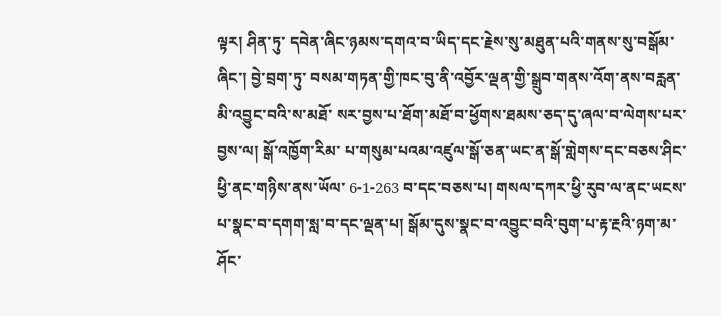ལྟར། ཤིན་ཏུ་ དབེན་ཞིང་ཉམས་དགའ་བ་ཡིད་དང་རྗེས་སུ་མཐུན་པའི་གནས་སུ་བསྒོམ་ཞིང་། བྱེ་བྲག་ཏུ་ བསམ་གཏན་གྱི་ཁང་བུ་ནི་འབྱོར་ལྡན་གྱི་སྒྲུབ་གནས་འོག་ནས་བརླན་མི་འབྱུང་བའི་ས་མཐོ་ སར་བྱས་པ་ཐོག་མཐོ་བ་ཕྱོགས་ཐམས་ཅད་དུ་ཞལ་བ་ལེགས་པར་བྱས་ལ། སྒོ་འཁྱོག་རིམ་ པ་གསུམ་པའམ་འཛུལ་སྒོ་ཅན་ཡང་ན་སྒོ་གླེགས་དང་བཅས་ཤིང་ཕྱི་ནང་གཉིས་ནས་ཡོལ་ 6-1-263 བ་དང་བཅས་པ། གསལ་དཀར་ཕྱི་རུབ་ལ་ནང་ཡངས་པ་སྣང་བ་དགག་སླ་བ་དང་ལྡན་པ། སྒོམ་དུས་སྣང་བ་འབྱུང་བའི་བུག་པ་རྟ་རྔའི་ཉག་མ་ཤོང་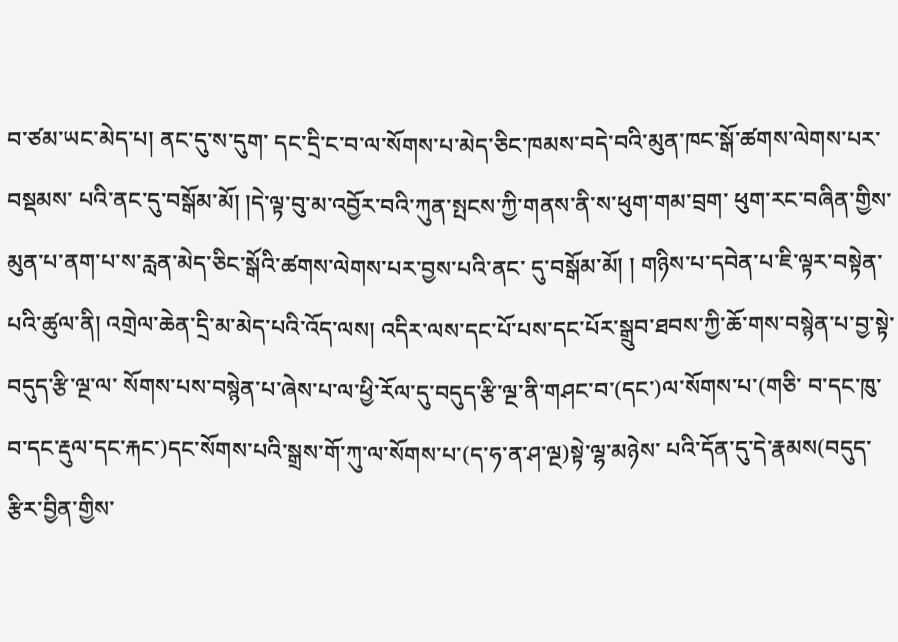བ་ཙམ་ཡང་མེད་པ། ནང་དུ་ས་དུག་ དང་དྲི་ང་བ་ལ་སོགས་པ་མེད་ཅིང་ཁམས་བདེ་བའི་མུན་ཁང་སྒོ་ཚགས་ལེགས་པར་བསྡམས་ པའི་ནང་དུ་བསྒོམ་མོ། །དེ་ལྟ་བུ་མ་འབྱོར་བའི་ཀུན་སྤངས་ཀྱི་གནས་ནི་ས་ཕུག་གམ་བྲག་ ཕུག་རང་བཞིན་གྱིས་མུན་པ་ནག་པ་ས་རླན་མེད་ཅིང་སྒོའི་ཚགས་ལེགས་པར་བྱས་པའི་ནང་ དུ་བསྒོམ་མོ། ། གཉིས་པ་དབེན་པ་ཇི་ལྟར་བསྟེན་པའི་ཚུལ་ནི། འགྲེལ་ཆེན་དྲི་མ་མེད་པའི་འོད་ལས། འདིར་ལས་དང་པོ་པས་དང་པོར་སྒྲུབ་ཐབས་ཀྱི་ཆོ་གས་བསྙེན་པ་བྱ་སྟེ་བདུད་རྩི་ལྔ་ལ་ སོགས་པས་བསྙེན་པ་ཞེས་པ་ལ་ཕྱི་རོལ་དུ་བདུད་རྩི་ལྔ་ནི་གཤང་བ་(དང་)ལ་སོགས་པ་(གཅི་ བ་དང་ཁུ་བ་དང་རྡུལ་དང་རྐང་)དང་སོགས་པའི་སྒྲས་གོ་ཀུ་ལ་སོགས་པ་(ད་ཧ་ན་ཤ་ལྔ)སྟེ་ལྷ་མཉེས་ པའི་དོན་དུ་དེ་རྣམས(བདུད་རྩིར་བྱིན་གྱིས་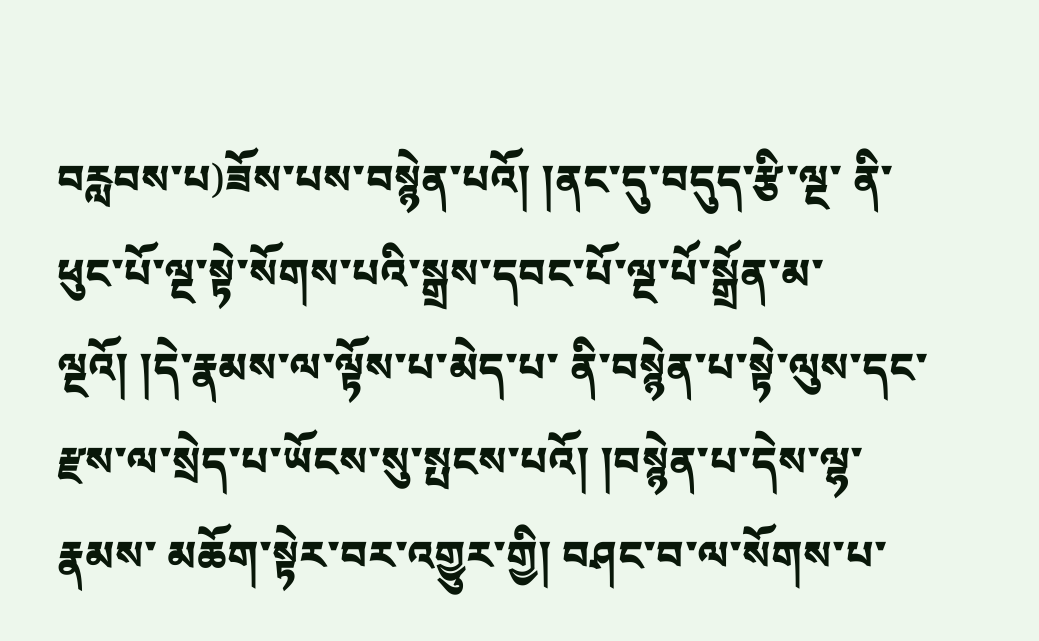བརླབས་པ)ཟོས་པས་བསྙེན་པའོ། །ནང་དུ་བདུད་རྩི་ལྔ་ ནི་ཕུང་པོ་ལྔ་སྟེ་སོགས་པའི་སྒྲས་དབང་པོ་ལྔ་པོ་སྒྲོན་མ་ལྔའོ། །དེ་རྣམས་ལ་ལྟོས་པ་མེད་པ་ ནི་བསྙེན་པ་སྟེ་ལུས་དང་རྫས་ལ་སྲེད་པ་ཡོངས་སུ་སྤངས་པའོ། །བསྙེན་པ་དེས་ལྷ་རྣམས་ མཆོག་སྟེར་བར་འགྱུར་གྱི། བཤང་བ་ལ་སོགས་པ་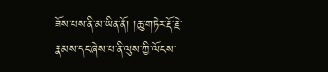ཟོས་པས་ནི་མ་ཡིན་ནོ། །ཆུ་གཏེར་རྡོ་རྗེ་ རྣམས་དང་ཞེས་པ་ནི་ལུས་ཀྱི་ལོངས་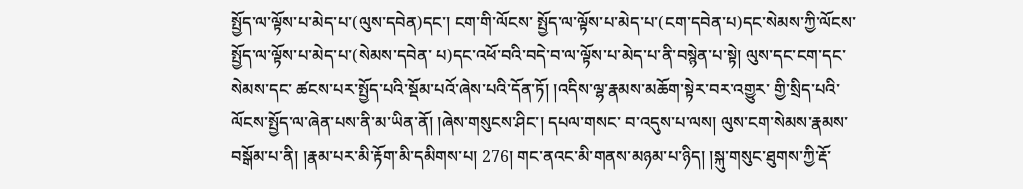སྤྱོད་ལ་ལྟོས་པ་མེད་པ་(ལུས་དབེན)དང་། ངག་གི་ལོངས་ སྤྱོད་ལ་ལྟོས་པ་མེད་པ་(ངག་དབེན་པ)དང་སེམས་ཀྱི་ལོངས་སྤྱོད་ལ་ལྟོས་པ་མེད་པ་(སེམས་དབེན་ པ)དང་འཕོ་བའི་བདེ་བ་ལ་ལྟོས་པ་མེད་པ་ནི་བསྙེན་པ་སྟེ། ལུས་དང་ངག་དང་སེམས་དང་ ཚངས་པར་སྤྱོད་པའི་སྡོམ་པའོ་ཞེས་པའི་དོན་ཏོ། །འདིས་ལྷ་རྣམས་མཆོག་སྟེར་བར་འགྱུར་ གྱི་སྲིད་པའི་ལོངས་སྤྱོད་ལ་ཞེན་པས་ནི་མ་ཡིན་ནོ། །ཞེས་གསུངས་ཤིང་། དཔལ་གསང་ བ་འདུས་པ་ལས། ལུས་ངག་སེམས་རྣམས་བསྒོམ་པ་ནི། །རྣམ་པར་མི་རྟོག་མི་དམིགས་པ། 276། གང་ནའང་མི་གནས་མཉམ་པ་ཉིད། །སྐུ་གསུང་ཐུགས་ཀྱི་རྡོ་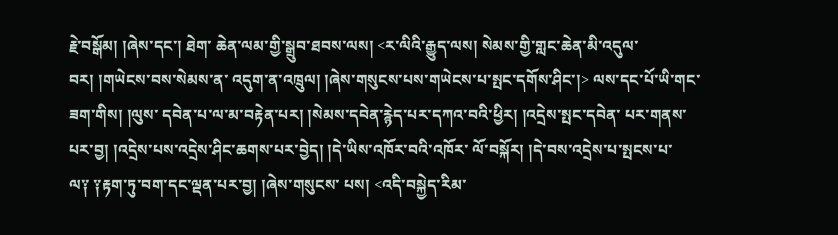རྗེ་བསྒོམ། །ཞེས་དང་། ཐེག་ ཆེན་ལམ་གྱི་སྒྲུབ་ཐབས་ལས། <ར་ལིའི་རྒྱུད་ལས། སེམས་གྱི་གླང་ཆེན་མི་འདུལ་བར། །གཡེངས་བས་སེམས་ན་ འདུག་ན་འཁྲུལ། །ཞེས་གསུངས་པས་གཡེངས་པ་སྤང་དགོས་ཤིང་།> ལས་དང་པོ་ཡི་གང་ཟག་གིས། །ལུས་ དབེན་པ་ལ་མ་བརྟེན་པར། །སེམས་དབེན་རྙེད་པར་དཀའ་བའི་ཕྱིར། །འདྲེས་སྤང་དབེན་ པར་གནས་པར་བྱ། །འདྲེས་པས་འདྲེས་ཤིང་ཆགས་པར་བྱེད། །དེ་ཡིས་འཁོར་བའི་འཁོར་ ལོ་བསྐོར། །དེ་བས་འདྲེས་པ་སྤངས་པ་ལ༑ ༑རྟག་ཏུ་བག་དང་ལྡན་པར་བྱ། །ཞེས་གསུངས་ པས། <འདི་བསྐྱེད་རིམ་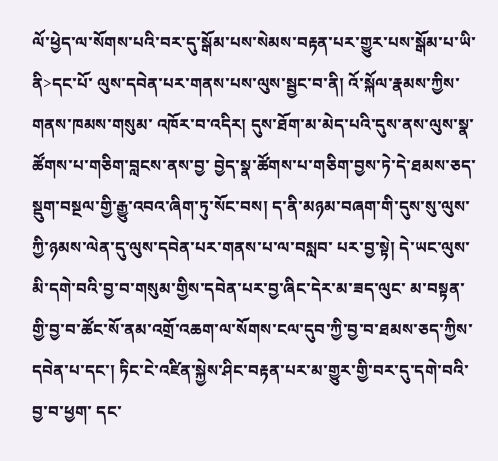ལོ་ཕྱེད་ལ་སོགས་པའི་བར་དུ་སྒོམ་པས་སེམས་བརྟན་པར་གྱུར་པས་སྒོམ་པ་ཡི་ནི>དང་པོ་ ལུས་དབེན་པར་གནས་པས་ལུས་སྦྱང་བ་ནི། འོ་སྐོལ་རྣམས་ཀྱིས་གནས་ཁམས་གསུམ་ འཁོར་བ་འདིར། དུས་ཐོག་མ་མེད་པའི་དུས་ནས་ལུས་སྣ་ཚོགས་པ་གཅིག་བླངས་ནས་བྱ་ བྱེད་སྣ་ཚོགས་པ་གཅིག་བྱས་ཏེ་དེ་ཐམས་ཅད་སྡུག་བསྔལ་གྱི་རྒྱུ་འབའ་ཞིག་ཏུ་སོང་བས། ད་ནི་མཉམ་བཞག་གི་དུས་སུ་ལུས་ཀྱི་ཉམས་ལེན་དུ་ལུས་དབེན་པར་གནས་པ་ལ་བསླབ་ པར་བྱ་སྟེ། དེ་ཡང་ལུས་མི་དགེ་བའི་བྱ་བ་གསུམ་གྱིས་དབེན་པར་བྱ་ཞིང་དེར་མ་ཟད་ལུང་ མ་བསྟན་གྱི་བྱ་བ་ཚོང་སོ་ནམ་འགྲོ་འཆག་ལ་སོགས་ངལ་དུབ་ཀྱི་བྱ་བ་ཐམས་ཅད་ཀྱིས་ དབེན་པ་དང་། ཏིང་ངེ་འཛིན་སྐྱེས་ཤིང་བརྟན་པར་མ་གྱུར་གྱི་བར་དུ་དགེ་བའི་བྱ་བ་ཕྱག་ དང་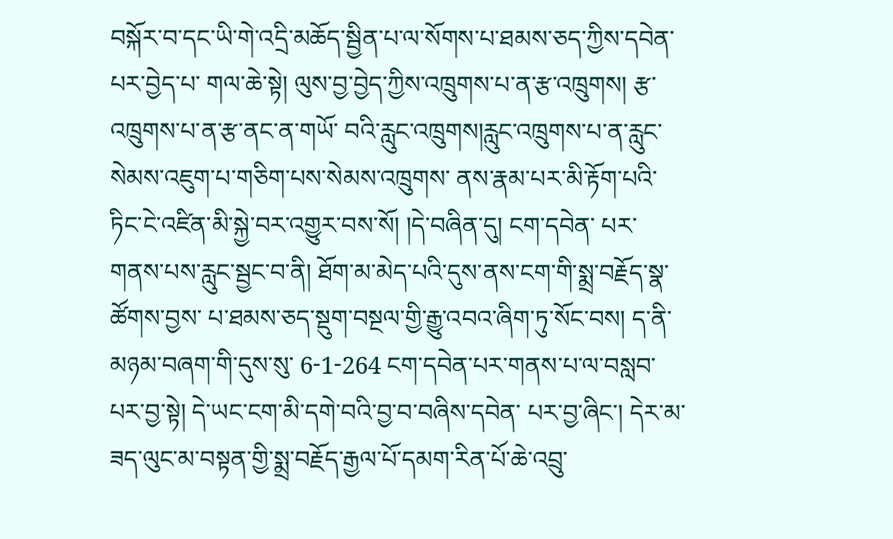བསྐོར་བ་དང་ཡི་གེ་འདྲི་མཆོད་སྦྱིན་པ་ལ་སོགས་པ་ཐམས་ཅད་ཀྱིས་དབེན་པར་བྱེད་པ་ གལ་ཆེ་སྟེ། ལུས་བྱ་བྱེད་ཀྱིས་འཁྲུགས་པ་ན་རྩ་འཁྲུགས། རྩ་འཁྲུགས་པ་ན་རྩ་ནང་ན་གཡོ་ བའི་རླུང་འཁྲུགས།རླུང་འཁྲུགས་པ་ན་རླུང་སེམས་འཇུག་པ་གཅིག་པས་སེམས་འཁྲུགས་ ནས་རྣམ་པར་མི་རྟོག་པའི་ཏིང་ངེ་འཛིན་མི་སྐྱེ་བར་འགྱུར་བས་སོ། །དེ་བཞིན་དུ། ངག་དབེན་ པར་གནས་པས་རླུང་སྦྱང་བ་ནི། ཐོག་མ་མེད་པའི་དུས་ནས་ངག་གི་སྨྲ་བརྗོད་སྣ་ཚོགས་བྱས་ པ་ཐམས་ཅད་སྡུག་བསྔལ་གྱི་རྒྱུ་འབའ་ཞིག་ཏུ་སོང་བས། ད་ནི་མཉམ་བཞག་གི་དུས་སུ་ 6-1-264 ངག་དབེན་པར་གནས་པ་ལ་བསླབ་པར་བྱ་སྟེ། དེ་ཡང་ངག་མི་དགེ་བའི་བྱ་བ་བཞིས་དབེན་ པར་བྱ་ཞིང་། དེར་མ་ཟད་ལུང་མ་བསྟན་གྱི་སྨྲ་བརྗོད་རྒྱལ་པོ་དམག་རིན་པོ་ཆེ་འབྲུ་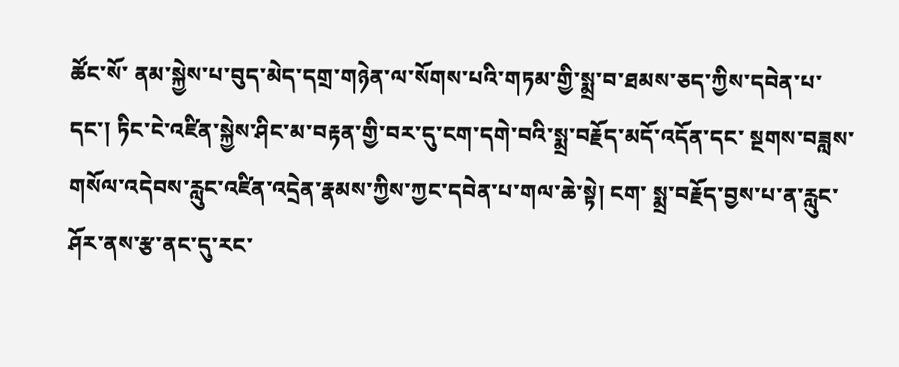ཚོང་སོ་ ནམ་སྐྱེས་པ་བུད་མེད་དགྲ་གཉེན་ལ་སོགས་པའི་གཏམ་གྱི་སྨྲ་བ་ཐམས་ཅད་ཀྱིས་དབེན་པ་ དང་། ཏིང་ངེ་འཛིན་སྐྱེས་ཤིང་མ་བརྟན་གྱི་བར་དུ་ངག་དགེ་བའི་སྨྲ་བརྗོད་མདོ་འདོན་དང་ སྔགས་བཟླས་གསོལ་འདེབས་རླུང་འཛིན་འདྲེན་རྣམས་ཀྱིས་ཀྱང་དབེན་པ་གལ་ཆེ་སྟེ། ངག་ སྨྲ་བརྗོད་བྱས་པ་ན་རླུང་ཤོར་ནས་རྩ་ནང་དུ་རང་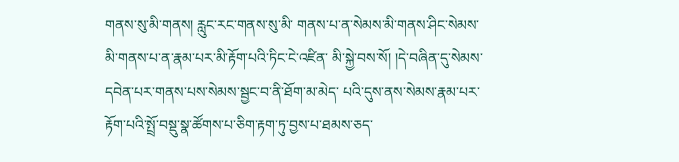གནས་སུ་མི་གནས། རླུང་རང་གནས་སུ་མི་ གནས་པ་ན་སེམས་མི་གནས་ཤིང་སེམས་མི་གནས་པ་ན་རྣམ་པར་མི་རྟོག་པའི་ཏིང་ངེ་འཛིན་ མི་སྐྱེ་བས་སོ། །དེ་བཞིན་དུ་སེམས་དབེན་པར་གནས་པས་སེམས་སྦྱང་བ་ནི་ཐོག་མ་མེད་ པའི་དུས་ནས་སེམས་རྣམ་པར་རྟོག་པའི་སྤྲོ་བསྡུ་སྣ་ཚོགས་པ་ཅིག་རྟག་ཏུ་བྱས་པ་ཐམས་ཅད་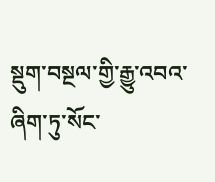སྡུག་བསྔལ་གྱི་རྒྱུ་འབའ་ཞིག་ཏུ་སོང་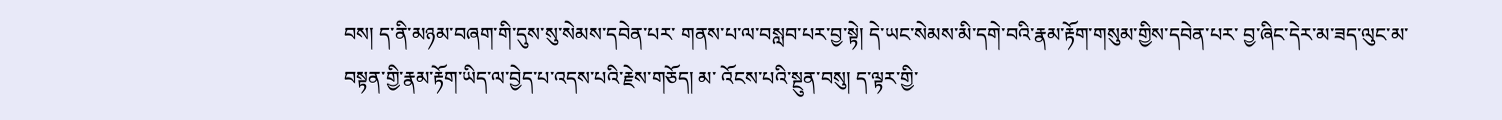བས། ད་ནི་མཉམ་བཞག་གི་དུས་སུ་སེམས་དབེན་པར་ གནས་པ་ལ་བསླབ་པར་བྱ་སྟེ། དེ་ཡང་སེམས་མི་དགེ་བའི་རྣམ་རྟོག་གསུམ་གྱིས་དབེན་པར་ བྱ་ཞིང་དེར་མ་ཟད་ལུང་མ་བསྟན་གྱི་རྣམ་རྟོག་ཡིད་ལ་བྱེད་པ་འདས་པའི་རྗེས་གཅོད། མ་ འོངས་པའི་སྔུན་བསུ། ད་ལྟར་གྱི་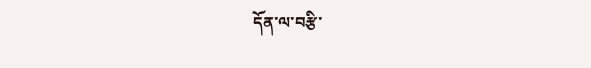དོན་ལ་བརྩི་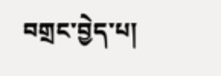བགྲང་བྱེད་པ།